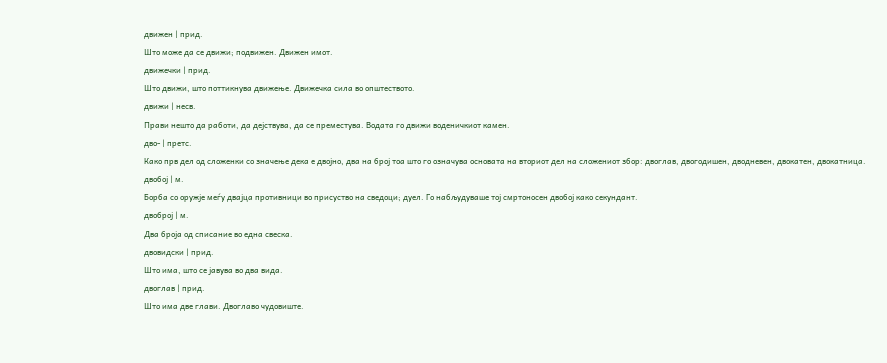движен | прид.
Што може да се движи; подвижен. Движен имот.
движечки | прид.
Што движи, што поттикнува движење. Движечка сила во општеството.
движи | несв.
Прави нешто да работи, да дејствува, да се преместува. Водата го движи воденичкиот камен.
дво- | претс.
Како прв дел од сложенки со значење дека е двојно, два на број тоа што го означува основата на вториот дел на сложениот збор: двоглав, двогодишен, дводневен, двокатен, двокатница.
двобој | м.
Борба со оружје меѓу двајца противници во присуство на сведоци; дуел. Го набљудуваше тој смртоносен двобој како секундант.
двоброј | м.
Два броја од списание во една свеска.
двовидски | прид.
Што има, што се јавува во два вида.
двоглав | прид.
Што има две глави. Двоглаво чудовиште.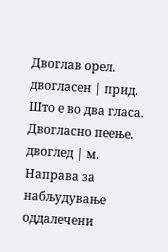Двоглав орел.
двогласен | прид.
Што е во два гласа. Двогласно пеење.
двоглед | м.
Направа за набљудување оддалечени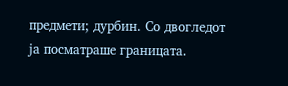предмети; дурбин. Со двогледот ја посматраше границата.